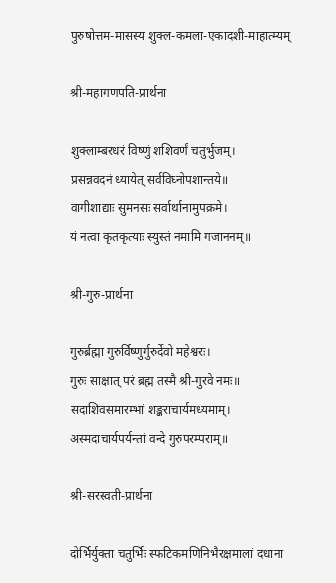पुरुषोत्तम-मासस्य शुक्ल-कमला-एकादशी-माहात्म्यम्

श्री-महागणपति-प्रार्थना

शुक्लाम्बरधरं विष्णुं शशिवर्णं चतुर्भुजम्।
प्रसन्नवदनं ध्यायेत् सर्वविघ्नोपशान्तये॥
वागीशाद्याः सुमनसः सर्वार्थानामुपक्रमे।
यं नत्वा कृतकृत्याः स्युस्तं नमामि गजाननम्॥

श्री-गुरु-प्रार्थना

गुरुर्ब्रह्मा गुरुर्विष्णुर्गुरुर्देवो महेश्वरः।
गुरुः साक्षात् परं ब्रह्म तस्मै श्री-गुरवे नमः॥
सदाशिवसमारम्भां शङ्कराचार्यमध्यमाम्।
अस्मदाचार्यपर्यन्तां वन्दे गुरुपरम्पराम्॥

श्री-सरस्वती-प्रार्थना

दोर्भिर्युक्ता चतुर्भिः स्फटिकमणिनिभैरक्षमालां दधाना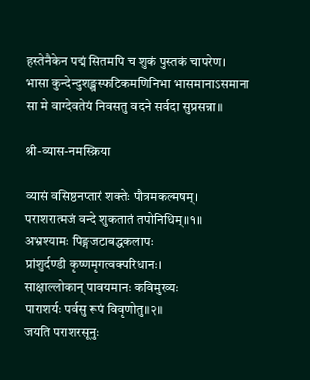हस्तेनैकेन पद्मं सितमपि च शुकं पुस्तकं चापरेण।
भासा कुन्देन्दुशङ्खस्फटिकमणिनिभा भासमानाऽसमाना
सा मे वाग्देवतेयं निवसतु वदने सर्वदा सुप्रसन्ना॥

श्री-व्यास-नमस्क्रिया

व्यासं वसिष्ठनप्तारं शक्तेः पौत्रमकल्मषम्।
पराशरात्मजं वन्दे शुकतातं तपोनिधिम्॥१॥
अभ्रश्यामः पिङ्गजटाबद्धकलापः
प्रांशुर्दण्डी कृष्णमृगत्वक्परिधानः।
साक्षाल्लोकान् पावयमानः कविमुख्यः
पाराशर्यः पर्वसु रूपं विवृणोतु॥२॥
जयति पराशरसूनुः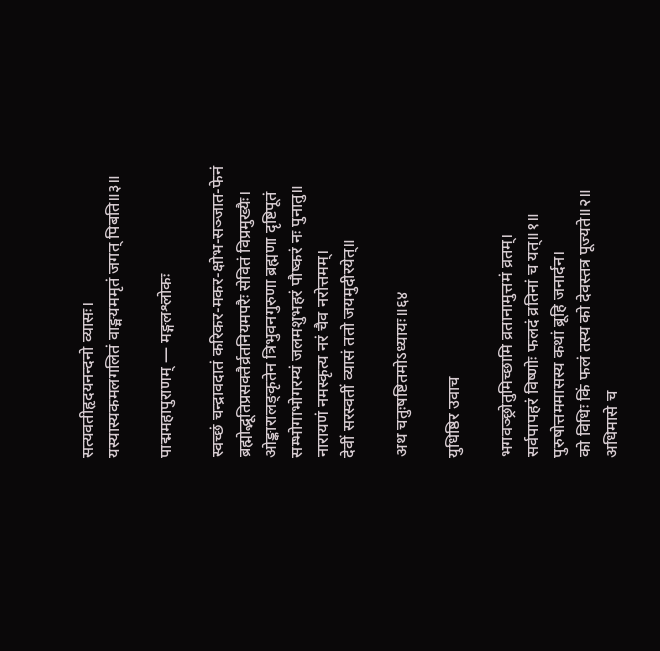सत्यवतीहृदयनन्दनो व्यासः।
यस्यास्यकमलगलितं वाङ्मयममृतं जगत् पिबति॥३॥

पाद्ममहापुराणम् — मङ्गलश्लोकः

स्वच्छं चन्द्रावदातं करिकर-मकर-क्षोभ-सञ्जात-फेनं
ब्रह्मोद्भूतिप्रसक्तैर्व्रतनियमपरैः सेवितं विप्रमुख्यैः।
ओङ्कारालङ्कृतेन त्रिभुवनगुरुणा ब्रह्मणा दृष्टिपूतं
सम्भोगाभोगरम्यं जलमशुभहरं पौष्करं नः पुनातु॥
नारायणं नमस्कृत्य नरं चैव नरोत्तमम्।
देवीं सरस्वतीं व्यासं ततो जयमुदीरयेत्॥

अथ चतुःषष्टितमोऽध्यायः॥६४

युधिष्ठिर उवाच

भगवञ्छ्रोतुमिच्छामि व्रतानामुत्तमं व्रतम्।
सर्वपापहरं विष्णोः फलदं व्रतिनां च यत्॥१॥
पुरुषोत्तममासस्य कथां ब्रूहि जनार्दन।
को विधिः किं फलं तस्य को देवस्तत्र पूज्यते॥२॥
अधिमासे च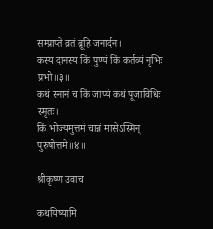सम्प्राप्ते व्रतं ब्रूहि जनार्दन।
कस्य दानस्य किं पुण्यं किं कर्तव्यं नृभिः प्रभो॥३॥
कथं स्नानं च किं जाप्यं कथं पूजाविधिः स्मृतः।
किं भोज्यमुत्तमं चान्नं मासेऽस्मिन् पुरुषोत्तमे॥४॥

श्रीकृष्ण उवाच

कथयिष्यामि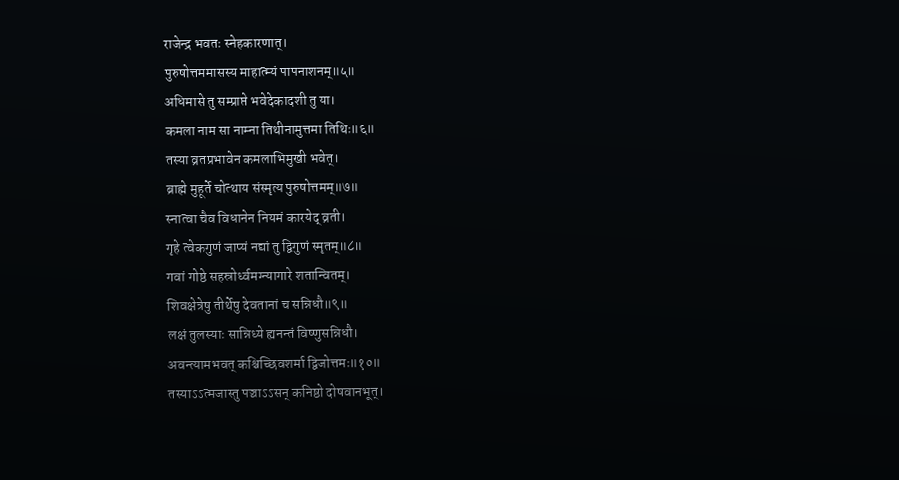राजेन्द्र भवतः स्नेहकारणात्।
पुरुषोत्तममासस्य माहात्म्यं पापनाशनम्॥५॥
अधिमासे तु सम्प्राप्ते भवेदेकादशी तु या।
कमला नाम सा नाम्ना तिथीनामुत्तमा तिथिः॥६॥
तस्या व्रतप्रभावेन कमलाभिमुखी भवेत्।
ब्राह्मे मुहूर्ते चोत्थाय संस्मृत्य पुरुषोत्तमम्॥७॥
स्नात्वा चैव विधानेन नियमं कारयेद् व्रती।
गृहे त्वेकगुणं जाप्यं नद्यां तु द्विगुणं स्मृतम्॥८॥
गवां गोष्ठे सहस्रोर्ध्वमग्न्यागारे शतान्वितम्।
शिवक्षेत्रेषु तीर्थेषु देवतानां च सन्निधौ॥९॥
लक्षं तुलस्याः सान्निध्ये ह्यनन्तं विष्णुसन्निधौ।
अवन्त्यामभवत् कश्चिच्छिवशर्मा द्विजोत्तमः॥१०॥
तस्याऽऽत्मजास्तु पञ्चाऽऽसन् कनिष्ठो दोषवानभूत्।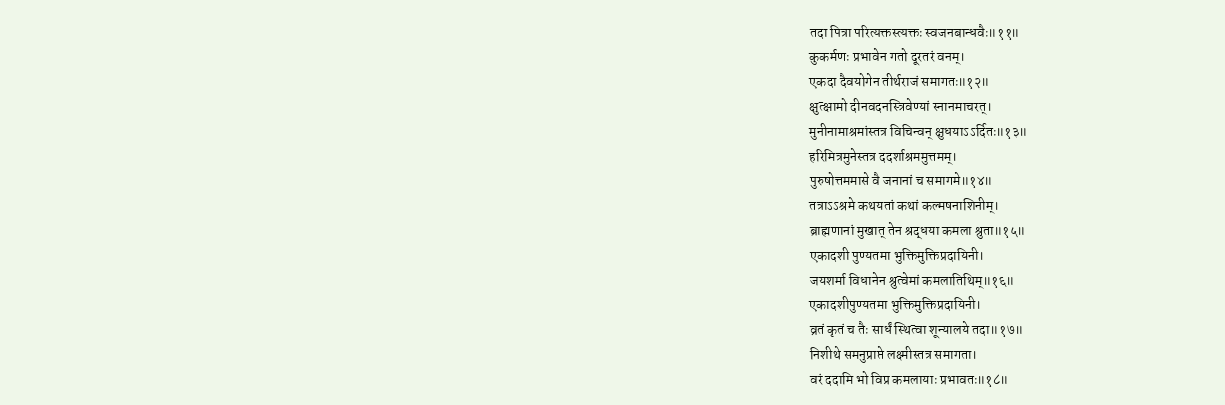तदा पित्रा परित्यक्तस्त्यक्तः स्वजनबान्धवैः॥११॥
कुकर्मणः प्रभावेन गतो दूरतरं वनम्।
एकदा दैवयोगेन तीर्थराजं समागतः॥१२॥
क्षुत्क्षामो दीनवदनस्त्रिवेण्यां स्नानमाचरत्।
मुनीनामाश्रमांस्तत्र विचिन्वन् क्षुधयाऽऽर्दितः॥१३॥
हरिमित्रमुनेस्तत्र ददर्शाश्रममुत्तमम्।
पुरुषोत्तममासे वै जनानां च समागमे॥१४॥
तत्राऽऽश्रमे कथयतां कथां कल्मषनाशिनीम्।
ब्राह्मणानां मुखात् तेन श्रद्धया कमला श्रुता॥१५॥
एकादशी पुण्यतमा भुक्तिमुक्तिप्रदायिनी।
जयशर्मा विधानेन श्रुत्वेमां कमलातिथिम्॥१६॥
एकादशीपुण्यतमा भुक्तिमुक्तिप्रदायिनी।
व्रतं कृतं च तैः सार्धं स्थित्वा शून्यालये तदा॥१७॥
निशीथे समनुप्राप्ते लक्ष्मीस्तत्र समागता।
वरं ददामि भो विप्र कमलायाः प्रभावतः॥१८॥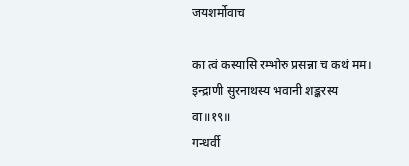जयशर्मोवाच

का त्वं कस्यासि रम्भोरु प्रसन्ना च कथं मम।
इन्द्राणी सुरनाथस्य भवानी शङ्करस्य वा॥१९॥
गन्धर्वी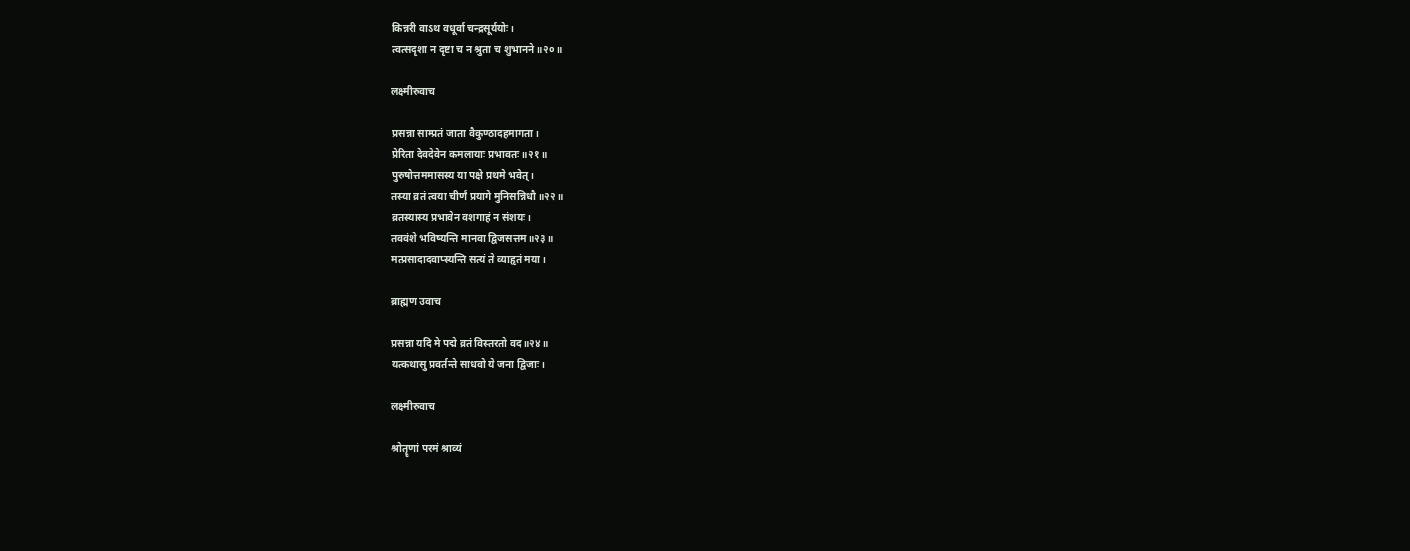किन्नरी वाऽथ वधूर्वा चन्द्रसूर्ययोः।
त्वत्सदृशा न दृष्टा च न श्रुता च शुभानने॥२०॥

लक्ष्मीरुवाच

प्रसन्ना साम्प्रतं जाता वैकुण्ठादहमागता।
प्रेरिता देवदेवेन कमलायाः प्रभावतः॥२१॥
पुरुषोत्तममासस्य या पक्षे प्रथमे भवेत्।
तस्या व्रतं त्वया चीर्णं प्रयागे मुनिसन्निधौ॥२२॥
व्रतस्यास्य प्रभावेन वशगाहं न संशयः।
तववंशे भविष्यन्ति मानवा द्विजसत्तम॥२३॥
मत्प्रसादादवाप्स्यन्ति सत्यं ते व्याहृतं मया।

ब्राह्मण उवाच

प्रसन्ना यदि मे पद्मे व्रतं विस्तरतो वद॥२४॥
यत्कथासु प्रवर्तन्ते साधवो ये जना द्विजाः।

लक्ष्मीरुवाच

श्रोतॄणां परमं श्राव्यं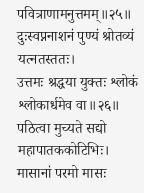पवित्राणामनुत्तमम्॥२५॥
दुःस्वप्ननाशनं पुण्यं श्रोतव्यं यत्नतस्ततः।
उत्तमः श्रद्धया युक्तः श्लोकं श्लोकार्धमेव वा॥२६॥
पठित्वा मुच्यते सद्यो महापातककोटिभिः।
मासानां परमो मासः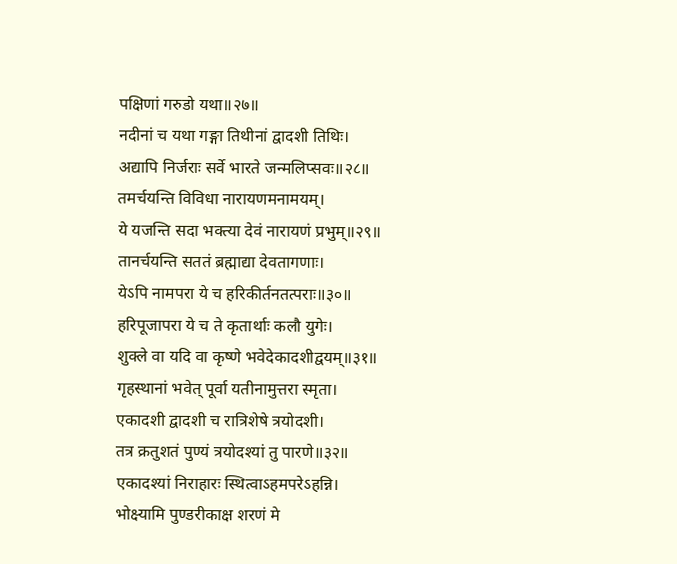पक्षिणां गरुडो यथा॥२७॥
नदीनां च यथा गङ्गा तिथीनां द्वादशी तिथिः।
अद्यापि निर्जराः सर्वे भारते जन्मलिप्सवः॥२८॥
तमर्चयन्ति विविधा नारायणमनामयम्।
ये यजन्ति सदा भक्त्या देवं नारायणं प्रभुम्॥२९॥
तानर्चयन्ति सततं ब्रह्माद्या देवतागणाः।
येऽपि नामपरा ये च हरिकीर्तनतत्पराः॥३०॥
हरिपूजापरा ये च ते कृतार्थाः कलौ युगेः।
शुक्ले वा यदि वा कृष्णे भवेदेकादशीद्वयम्॥३१॥
गृहस्थानां भवेत् पूर्वा यतीनामुत्तरा स्मृता।
एकादशी द्वादशी च रात्रिशेषे त्रयोदशी।
तत्र क्रतुशतं पुण्यं त्रयोदश्यां तु पारणे॥३२॥
एकादश्यां निराहारः स्थित्वाऽहमपरेऽहन्नि।
भोक्ष्यामि पुण्डरीकाक्ष शरणं मे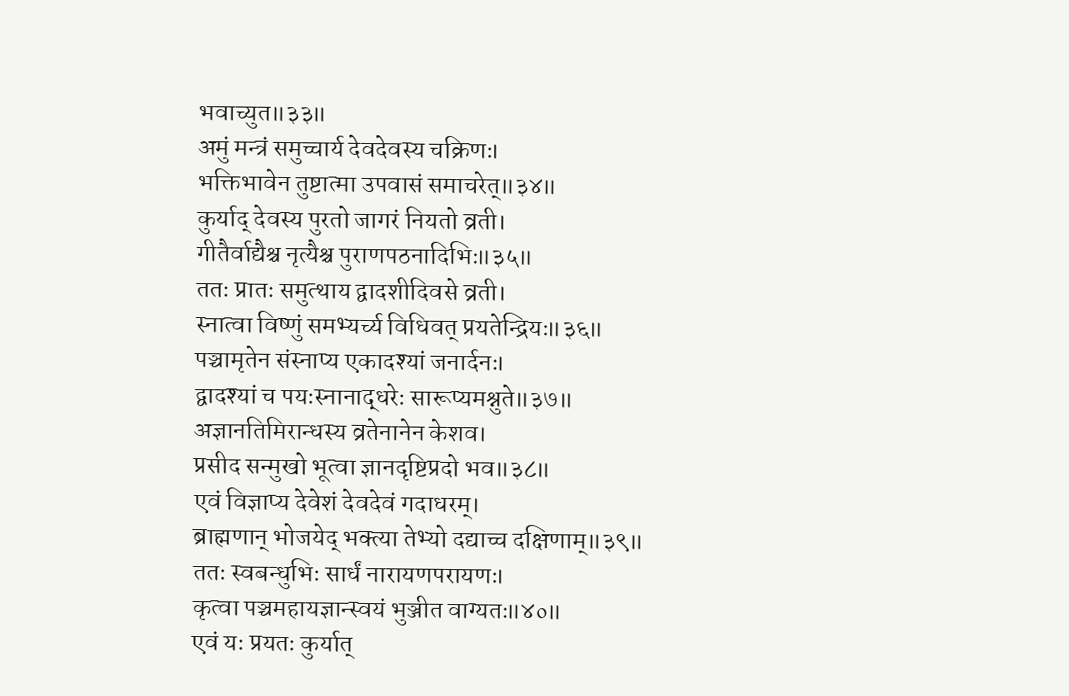भवाच्युत॥३३॥
अमुं मन्त्रं समुच्चार्य देवदेवस्य चक्रिणः।
भक्तिभावेन तुष्टात्मा उपवासं समाचरेत्॥३४॥
कुर्याद् देवस्य पुरतो जागरं नियतो व्रती।
गीतैर्वाद्यैश्च नृत्यैश्च पुराणपठनादिभिः॥३५॥
ततः प्रातः समुत्थाय द्वादशीदिवसे व्रती।
स्नात्वा विष्णुं समभ्यर्च्य विधिवत् प्रयतेन्द्रियः॥३६॥
पञ्चामृतेन संस्नाप्य एकादश्यां जनार्दनः।
द्वादश्यां च पयःस्नानाद्धरेः सारूप्यमश्नुते॥३७॥
अज्ञानतिमिरान्धस्य व्रतेनानेन केशव।
प्रसीद सन्मुखो भूत्वा ज्ञानदृष्टिप्रदो भव॥३८॥
एवं विज्ञाप्य देवेशं देवदेवं गदाधरम्।
ब्राह्मणान् भोजयेद् भक्त्या तेभ्यो दद्याच्च दक्षिणाम्॥३९॥
ततः स्वबन्धुभिः सार्धं नारायणपरायणः।
कृत्वा पञ्चमहायज्ञान्स्वयं भुञ्जीत वाग्यतः॥४०॥
एवं यः प्रयतः कुर्यात्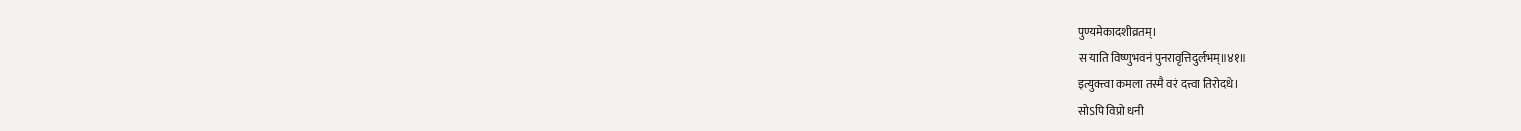पुण्यमेकादशीव्रतम्।
स याति विष्णुभवनं पुनरावृत्तिदुर्लभम्॥४१॥
इत्युक्त्वा कमला तस्मै वरं दत्त्वा तिरोदधे।
सोऽपि विप्रो धनी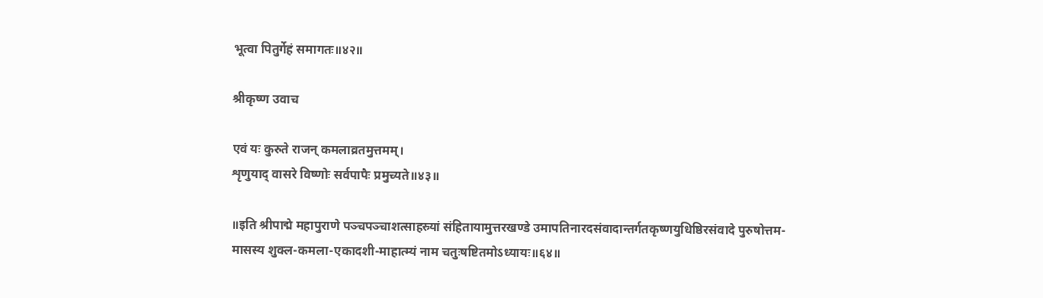भूत्वा पितुर्गेहं समागतः॥४२॥

श्रीकृष्ण उवाच

एवं यः कुरुते राजन् कमलाव्रतमुत्तमम्।
शृणुयाद् वासरे विष्णोः सर्वपापैः प्रमुच्यते॥४३॥

॥इति श्रीपाद्मे महापुराणे पञ्चपञ्चाशत्साहस्र्यां संहितायामुत्तरखण्डे उमापतिनारदसंवादान्तर्गतकृष्णयुधिष्ठिरसंवादे पुरुषोत्तम-मासस्य शुक्ल-कमला-एकादशी-माहात्म्यं नाम चतुःषष्टितमोऽध्यायः॥६४॥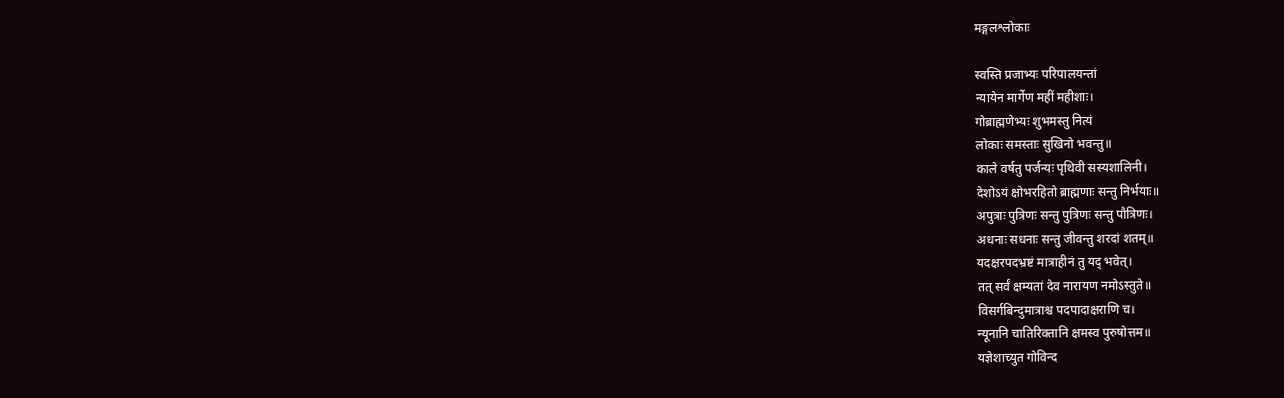मङ्गलश्लोकाः

स्वस्ति प्रजाभ्यः परिपालयन्तां
न्यायेन मार्गेण महीं महीशाः।
गोब्राह्मणेभ्यः शुभमस्तु नित्यं
लोकाः समस्ताः सुखिनो भवन्तु॥
काले वर्षतु पर्जन्यः पृथिवी सस्यशालिनी।
देशोऽयं क्षोभरहितो ब्राह्मणाः सन्तु निर्भयाः॥
अपुत्राः पुत्रिणः सन्तु पुत्रिणः सन्तु पौत्रिणः।
अधनाः सधनाः सन्तु जीवन्तु शरदां शतम्॥
यदक्षरपदभ्रष्टं मात्राहीनं तु यद् भवेत्।
तत् सर्वं क्षम्यतां देव नारायण नमोऽस्तुते॥
विसर्गबिन्दुमात्राश्च पदपादाक्षराणि च।
न्यूनानि चातिरिक्तानि क्षमस्व पुरुषोत्तम॥
यज्ञेशाच्युत गोविन्द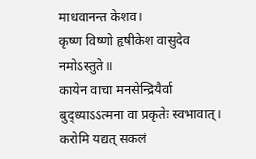माधवानन्त केशव।
कृष्ण विष्णो हृषीकेश वासुदेव नमोऽस्तुते॥
कायेन वाचा मनसेन्द्रियैर्वा
बुद्‌ध्याऽऽत्मना वा प्रकृतेः स्वभावात्।
करोमि यद्यत् सकलं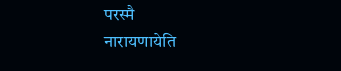परस्मै
नारायणायेति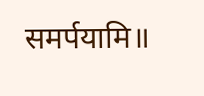समर्पयामि॥